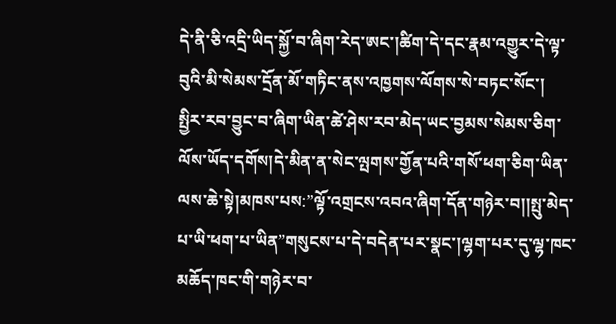དེ་ནི་ཅི་འདྲི་ཡིད་སྐྱོ་བ་ཞིག་རེད་ཨང་།ཚིག་དེ་དང་རྣམ་འགྱུར་དེ་ལྟ་བུའི་མི་སེམས་དྲོན་མོ་གཏིང་ནས་འཁྱགས་ལོགས་སེ་བཏང་སོང་།
སྤྱིར་རབ་བྱུང་བ་ཞིག་ཡིན་ཚེ་ཤེས་རབ་མེད་ཡང་བྱམས་སེམས་ཅིག་ལོས་ཡོད་དགོས།དེ་མིན་ན་སེང་ལྤགས་གྱོན་པའི་གསོ་ཕག་ཅིག་ཡིན་ལས་ཆེ་སྟེ།མཁས་པས:”ལྟོ་འགྲངས་འབའ་ཞིག་དོན་གཉེར་བ།།སྤུ་མེད་པ་ཡི་ཕག་པ་ཡིན”གསུངས་པ་དེ་བདེན་པར་སྣང་།ལྷག་པར་དུ་ལྷ་ཁང་མཆོད་ཁང་གི་གཉེར་བ་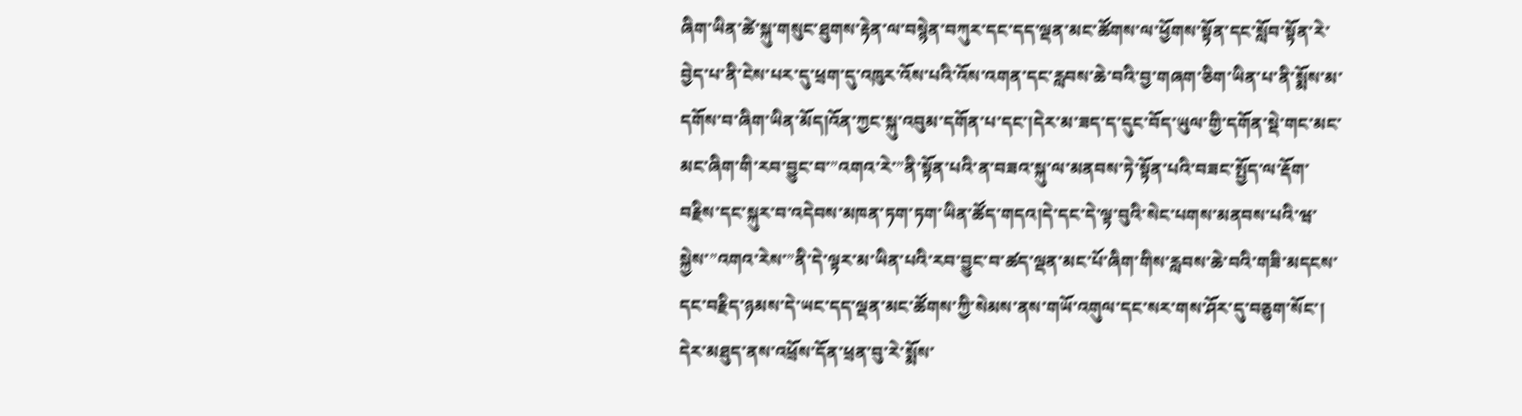ཞིག་ཡིན་ཚེ་སྐུ་གསུང་ཐུགས་རྟེན་ལ་བསྙེན་བཀུར་དང་དད་ལྡན་མང་ཚོགས་ལ་ཕྱོགས་སྟོན་དང་སློབ་སྟོན་རེ་བྱེད་པ་ནི་ངེས་པར་དུ་ཕྲག་དུ་འཁུར་འོས་པའི་འོས་འགན་དང་རླབས་ཆེ་བའི་བྱ་གཞག་ཅིག་ཡིན་པ་ནི་སྨོས་མ་དགོས་བ་ཞིག་ཡིན་མོད།འོན་ཀྱང་སྐུ་འབུམ་དགོན་པ་དང་།དེར་མ་ཟད་ད་དུང་བོད་ཡུལ་གྱི་དགོན་སྡེ་གང་མང་མང་ཞིག་གི་རབ་བྱུང་བ་”འགའ་རེ་”ནི་སྟོན་པའི་ན་བཟའ་སྐུ་ལ་མནབས་ཏེ་སྟོན་པའི་བཟང་སྤྱོད་ལ་རྡོག་བརྗིས་དང་སྐུར་བ་འདེབས་མཁན་ཏག་ཏག་ཡིན་ཚོད་གདའ།དེ་དང་དེ་ལྟ་བུའི་སེང་པགས་མནབས་པའི་ཝ་སྐྱེས་”འགའ་རེས་”ནི་དེ་ལྟར་མ་ཡིན་པའི་རབ་བྱུང་བ་ཚད་ལྡན་མང་པོ་ཞིག་གིས་རླབས་ཆེ་བའི་གཟི་མདངས་དང་བརྗིད་ཉམས་དེ་ཡང་དད་ལྡན་མང་ཚོགས་ཀྱི་སེམས་ནས་གཡོ་འགུལ་དང་སར་གས་ཤོར་དུ་བཅུག་སོང་།
དེར་མཐུད་ནས་འཕྲོས་དོན་ཕྲན་བུ་རེ་སྨོས་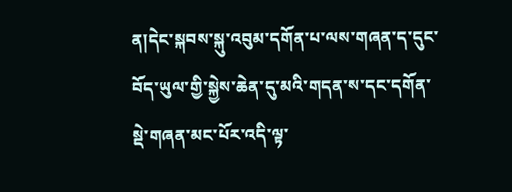ན།དེང་སྐབས་སྐུ་འབུམ་དགོན་པ་ལས་གཞན་ད་དུང་བོད་ཡུལ་གྱི་སྐྱེས་ཆེན་དུ་མའི་གདན་ས་དང་དགོན་སྡེ་གཞན་མང་པོར་འདི་ལྟ་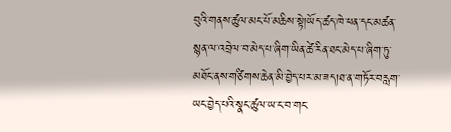བུའི་གནས་ཚུལ་མང་པོ་མཆིས་སྟེ།ཡོད་ཚད་ཁེ་ཕན་དང་མཚན་སྙན་ལ་འབྲེལ་བ་མེད་པ་ཞིག་ཡིན་ཚེ་རིན་ཐང་མེད་པ་ཞིག་ཏུ་མཐོང་ནས་གཙིགས་ཆེན་མི་བྱེད་པར་མ་ཟད།ཐ་ན་གཏོར་བརླག་ཡང་བྱེད་པའི་སྣང་ཚུལ་ཡ་ང་བ་གང་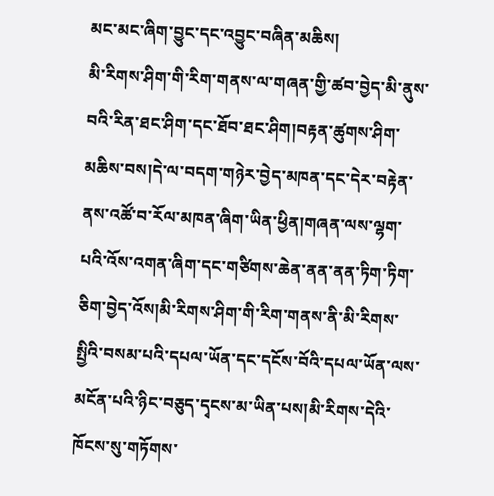མང་མང་ཞིག་བྱུང་དང་འབྱུང་བཞིན་མཆིས།
མི་རིགས་ཤིག་གི་རིག་གནས་ལ་གཞན་གྱི་ཚབ་བྱེད་མི་ནུས་བའི་རིན་ཐང་ཤིག་དང་ཐོབ་ཐང་ཤིག།བརྟན་ཚུགས་ཤིག་མཆིས་བས།དེ་ལ་བདག་གཉེར་བྱེད་མཁན་དང་དེར་བརྟེན་ནས་འཚོ་བ་རོལ་མཁན་ཞིག་ཡིན་ཕྱིན།གཞན་ལས་ལྷག་པའི་འོས་འགན་ཞིག་དང་གཙིགས་ཆེན་ནན་ནན་ཏིག་ཏིག་ཅིག་བྱེད་འོས།མི་རིགས་ཤིག་གི་རིག་གནས་ནི་མི་རིགས་སྤྱིའི་བསམ་པའི་དཔལ་ཡོན་དང་དངོས་བོའི་དཔལ་ཡོན་ལས་མངོན་པའི་ཉིང་བཅུད་དྭངས་མ་ཡིན་པས།མི་རིགས་དེའི་ཁོངས་སུ་གཏོགས་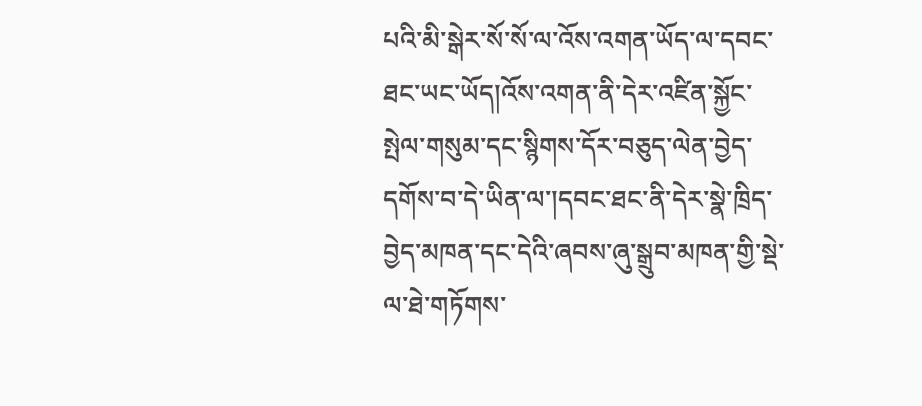པའི་མི་སྒེར་སོ་སོ་ལ་འོས་འགན་ཡོད་ལ་དབང་ཐང་ཡང་ཡོད།འོས་འགན་ནི་དེར་འཛིན་སྐྱོང་སྤེལ་གསུམ་དང་སྙིགས་དོར་བཅུད་ལེན་བྱེད་དགོས་བ་དེ་ཡིན་ལ་།དབང་ཐང་ནི་དེར་སྣེ་ཁྲིད་བྱེད་མཁན་དང་དེའི་ཞབས་ཞུ་སྒྲུབ་མཁན་གྱི་སྡེ་ལ་ཐེ་གཏོགས་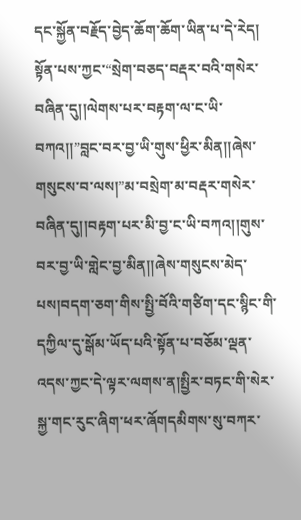དང་སྐྱོན་བརྗོད་བྱེད་ཆོག་ཆོག་ཡིན་པ་དེ་རེད།
སྟོན་པས་ཀྱང་“སྲེག་བཅད་བརྡར་བའི་གསེར་བཞིན་དུ།།ལེགས་པར་བརྟག་ལ་ང་ཡི་བཀའ།།”བླང་བར་བྱ་ཡི་གུས་ཕྱིར་མིན།།ཞེས་གསུངས་བ་ལས།”མ་བསྲེག་མ་བརྡར་གསེར་བཞིན་དུ།།བརྟག་པར་མི་བྱ་ང་ཡི་བཀའ།།གུས་བར་བྱ་ཡི་གླེང་བྱ་མིན།།ཞེས་གསུངས་མེད་པས།བདག་ཅག་གིས་སྤྱི་བོའི་གཙིག་དང་སྙིང་གི་དཀྱིལ་དུ་སྒོམ་ཡོད་པའི་སྟོན་པ་བཅོམ་ལྡན་འདས་ཀྱང་དེ་ལྟར་ལགས་ན།སྤྱིར་བཏང་གི་སེར་སྐྱ་གང་རུང་ཞིག་ཕར་ཞོགདམིགས་སུ་བཀར་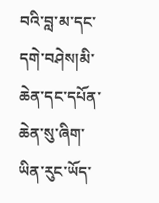བའི་བླ་མ་དང་དགེ་བཤེས།མི་ཆེན་དང་དཔོན་ཆེན་སུ་ཞིག་ཡིན་རུང་ཡོད་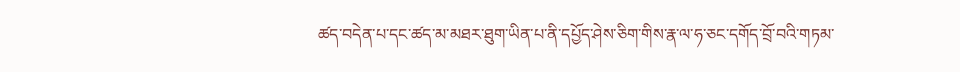ཚད་བདེན་པ་དང་ཚད་མ་མཐར་ཐུག་ཡིན་པ་ནི་དཔྱོད་ཤེས་ཅིག་གིས་རྣ་ལ་ཧ་ཅང་དགོད་བྲོ་བའི་གཏམ་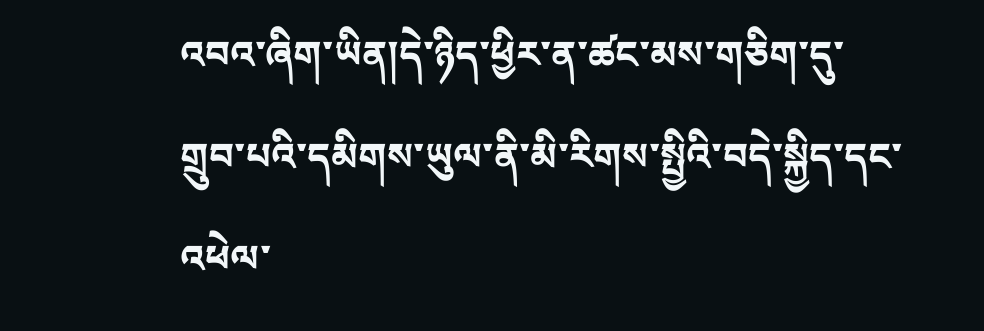འབའ་ཞིག་ཡིན།དེ་ཉིད་ཕྱིར་ན་ཚང་མས་གཅིག་དུ་གྲུབ་པའི་དམིགས་ཡུལ་ནི་མི་རིགས་སྤྱིའི་བདེ་སྐྱིད་དང་འཕེལ་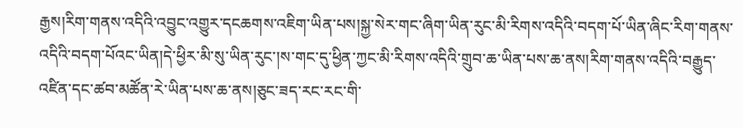རྒྱས།རིག་གནས་འདིའི་འབྱུང་འགྱུར་དངཆགས་འཇིག་ཡིན་པས།སྐྱ་སེར་གང་ཞིག་ཡིན་རུང་མི་རིགས་འདིའི་བདག་པོ་ཡིན་ཞིང་རིག་གནས་འདིའི་བདག་པོའང་ཡིན།དེ་ཕྱིར་མི་སུ་ཡིན་རུང་།ས་གང་དུ་ཕྱིན་ཀྱང་མི་རིགས་འདིའི་གྲུབ་ཆ་ཡིན་པས་ཆ་ནས།རིག་གནས་འདིའི་བརྒྱུད་འཛིན་དང་ཚབ་མཚོན་རེ་ཡིན་པས་ཆ་ནས།ཅུང་ཟད་རང་རང་གི་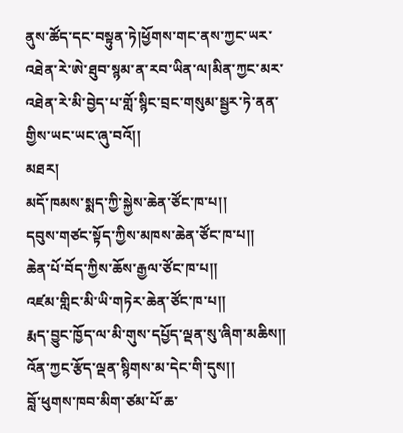ནུས་ཚོད་དང་བསྟུན་ཏེ།ཕྱོགས་གང་ནས་ཀྱང་ཡར་འཐེན་རེ་ཨེ་ཐུབ་སྙམ་ན་རབ་ཡིན་ལ།མིན་ཀྱང་མར་འཐེན་རེ་མི་བྱེད་པ་གློ་སྙིང་བྲང་གསུམ་སྦྱར་ཏེ་ནན་གྱིས་ཡང་ཡང་ཞུ་བའོ།།
མཐར།
མདོ་ཁམས་སྨད་ཀྱི་སྐྱེས་ཆེན་ཙོང་ཁ་པ།།
དབུས་གཙང་སྟོད་ཀྱིས་མཁས་ཆེན་ཙོང་ཁ་པ།།
ཆེན་པོ་བོད་ཀྱིས་ཆོས་རྒྱལ་ཙོང་ཁ་པ།།
འཛམ་གླིང་མི་ཡི་གཏེར་ཆེན་ཙོང་ཁ་པ།།
རྨད་བྱུང་ཁྱོད་ལ་མི་གུས་དཔྱོད་ལྡན་སུ་ཞིག་མཆིས།།
འོན་ཀྱང་རྩོད་ལྡན་སྙིགས་མ་དེང་གི་དུས།།
བློ་ཕུགས་ཁབ་མིག་ཙམ་པོ་ཆ་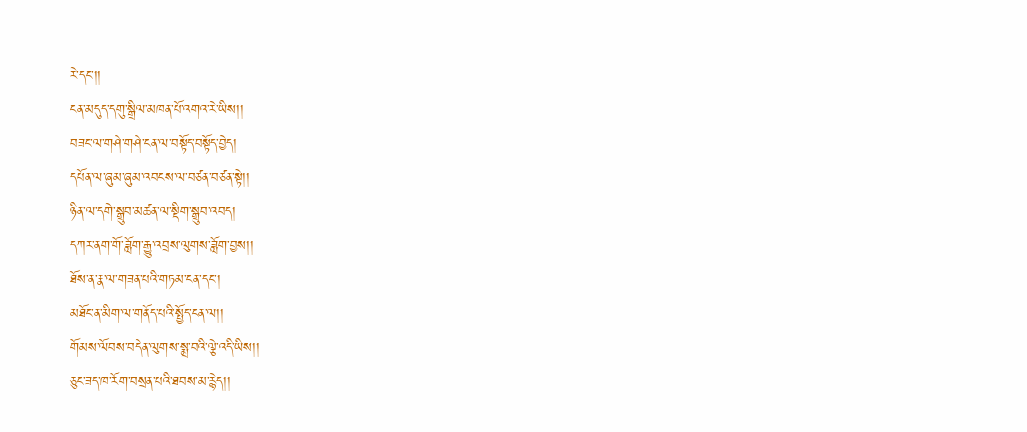རེ་དང་།།
ངན་མདུད་དགུ་སྒྲིལ་མཁན་པོ་འགའ་རེ་ཡིས།།
བཟང་ལ་གཤེ་གཤེ་ངན་ལ་བསྟོད་བསྟོད་བྱེད།
དཔོན་ལ་ཞུམ་ཞུམ་འབངས་ལ་བཙན་བཙན་སྟེ།།
ཉིན་ལ་དགེ་སྒྲུབ་མཚན་ལ་སྡིག་སྒྲུབ་འབད།
དཀར་ནག་གོ་ཟློག་རྒྱུ་འབྲས་ལུགས་ཟློག་བྱས།།
ཐོས་ན་རྣ་ལ་གཟན་པའི་གཏམ་ངན་དང་།
མཐོང་ན་མིག་ལ་གནོད་པའི་སྤྱོད་ངན་ལ།།
གོམས་ལོབས་བདེན་ལུགས་སྨྲ་བའི་ལྕེ་འདི་ཡིས།།
ཅུང་ཟད་ཁ་རོག་བསྲན་པའི་ཐབས་མ་རྙེད།།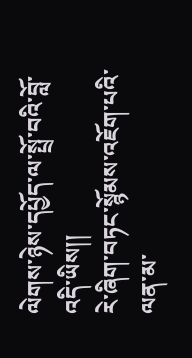ལེགས་ཉེས་དཔྱོད་ལ་སྤྲོ་བའི་བློ་འདི་ཡིས།།
རེ་ཞིག་བཏང་སྙོམས་འཇོག་པའི་ལན་མ་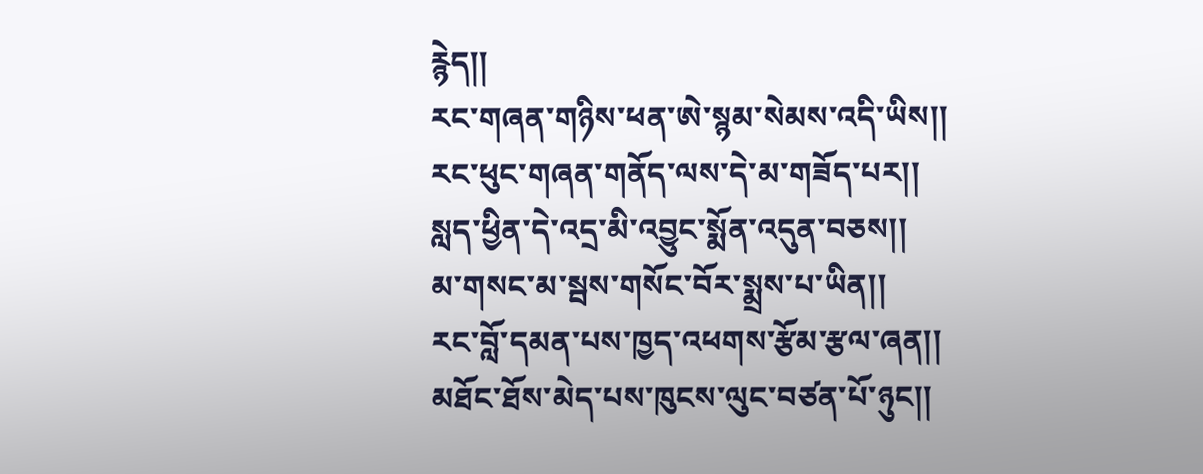རྙེད།།
རང་གཞན་གཉིས་ཕན་ཨེ་སྙམ་སེམས་འདི་ཡིས།།
རང་ཕུང་གཞན་གནོད་ལས་དེ་མ་གཟོད་པར།།
སླད་ཕྱིན་དེ་འདྲ་མི་འབྱུང་སྨོན་འདུན་བཅས།།
མ་གསང་མ་སྦས་གསོང་བོར་སྨྲས་པ་ཡིན།།
རང་བློ་དམན་པས་ཁྱད་འཕགས་རྩོམ་རྩལ་ཞན།།
མཐོང་ཐོས་མེད་པས་ཁུངས་ལུང་བཙན་པོ་ཉུང།།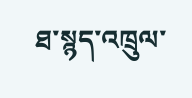ཐ་སྙད་འཁྲུལ་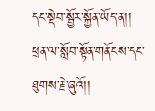དང་སྡེབ་སྦྱོར་སྐྱོན་ཡོད་ན།།
ཕྲན་ལ་སློབ་སྟོན་གནོངས་དང་ཐུགས་རྗེ་ཞུའོ།།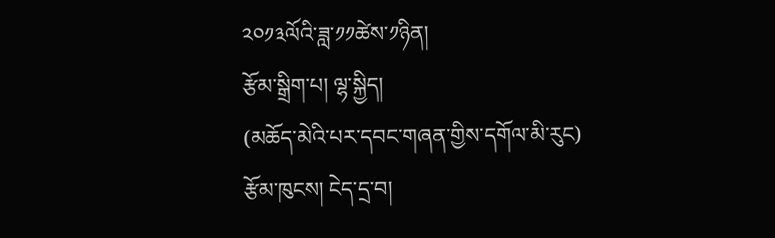༢༠༡༣ལོའི་ཟླ་༡༡ཚེས་༡ཉིན།
རྩོམ་སྒྲིག་པ། ལྷ་སྐྱིད།
(མཆོད་མེའི་པར་དབང་གཞན་གྱིས་དགོལ་མི་རུང)
རྩོམ་ཁུངས། ངེད་དྲ་བ།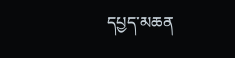དཔྱད་མཆན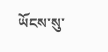ཡོངས་སུ་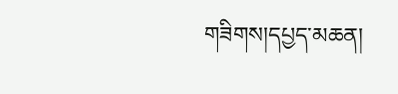གཟིགས།དཔྱད་མཆན།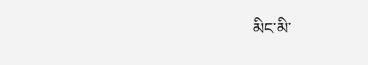མིང་མི་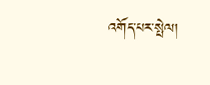འགོད་པར་སྤེལ།